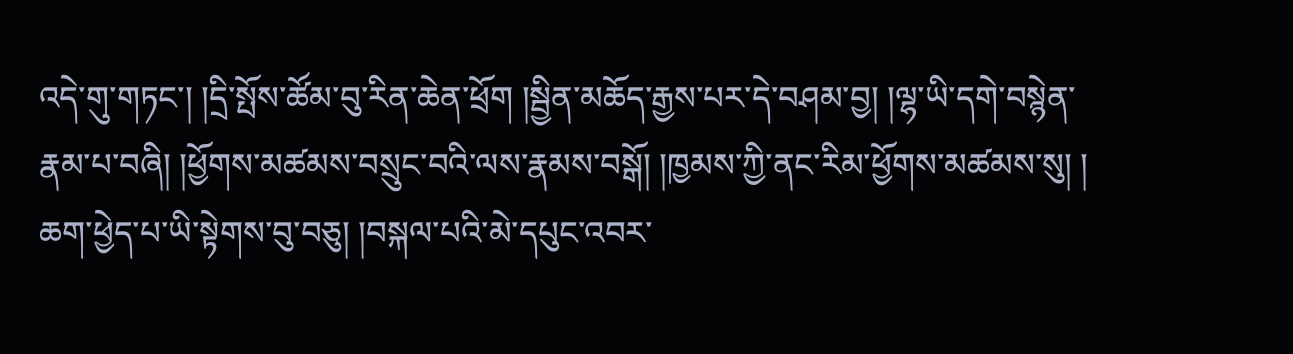འདེ་གུ་གཏང་། །དྲི་སྤོས་ཚོམ་བུ་རིན་ཆེན་ཕྲོག །སྦྱིན་མཆོད་རྒྱས་པར་དེ་བཤམ་བྱ། །ལྷ་ཡི་དགེ་བསྙེན་རྣམ་པ་བཞི། །ཕྱོགས་མཚམས་བསྲུང་བའི་ལས་རྣམས་བསྒོ། །ཁྱམས་ཀྱི་ནང་རིམ་ཕྱོགས་མཚམས་སུ། ། ཆག་ཕྱེད་པ་ཡི་སྟེགས་བུ་བཅུ། །བསྐལ་པའི་མེ་དཔུང་འབར་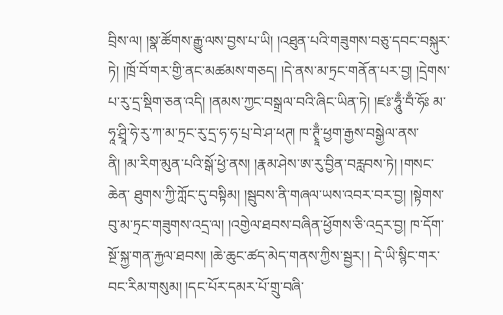བྲིས་ལ། །སྣ་ཚོགས་རྒྱུ་ལས་བྱས་པ་ཡི། །འཐུན་པའི་གཟུགས་བཅུ་དབང་བསྐུར་ཏེ། །ཁྲོ་བོ་གར་གྱི་ནང་མཚམས་གཅད། །དེ་ནས་མ་ཏྲང་གནོན་པར་བྱ། །དྲེགས་ པ་རུ་དྲ་སྡིག་ཅན་འདི། །ནམས་ཀྱང་བསྒྲལ་བའི་ཞིང་ཡིན་ཏེ། །ཛཿ་ཧཱུྃ་བྃ་ཧོཿ མ་ཧཱ་ཤྲཱི་ཧེ་རུ་ཀ་མ་ཏྲང་རུ་དྲ་ཧ་ཧ་པྲ་བེ་ཤ་ཕཊ། ཁ་ཊྭཱྃ་ཕྱག་རྒྱས་བསྒྱེལ་ནས་ནི། །མ་རིག་མུན་པའི་སྒོ་ཕྱེ་ནས། །རྣམ་ཤེས་ཨ་རུ་བྱིན་བརླབས་ཏེ། །གསང་ཆེན་ ཐུགས་ཀྱི་ཀློང་དུ་བསྟིམ། །སྦུབས་ནི་གཞལ་ཡས་འབར་བར་བྱ། །སྟེགས་བུ་མ་ཏྲང་གཟུགས་འདྲ་ལ། །འགྱེལ་ཐབས་བཞིན་ཕྱོགས་ཅི་འདྲར་བྱ། ཁ་དོག་སྔོ་སྐྱ་གན་རྐྱལ་ཐབས། །ཆེ་ཆུང་ཚད་མེད་གནས་ཀྱིས་སྦྱར། ། དེ་ཡི་སྙིང་གར་བང་རིམ་གསུམ། །དང་པོར་དམར་པོ་གྲུ་བཞི་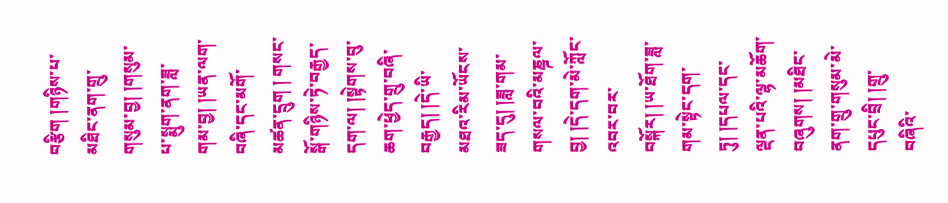བརྩིག །གཉིས་པ་མཐིང་ནག་གྲུ་གསུམ་བྱ། །གསུམ་པ་སྨུག་ནག་ཟླ་གམ་བྱ། །ཡན་ལག་བཞི་དང་མགོ་མཚན་དྲུག ། གསང་སྒོ་གཉིས་ཏེ་བརྒྱད་ དག་ལ། །སྟེགས་བུ་ཆག་ཕྱེད་གྲུ་བཞི་བརྒྱད། །དེ་ཡི་མཐའ་རིམ་ཡོངས་ཟད་དུ། །ཟླ་གམ་གསལ་བའི་མཎྜལ་བྱ། །དེ་དག་མེ་ཀློང་འབར་བར་བསྐོར། །ཡ་ཐོག་ཟླ་གམ་སྟེང་དག་ཏུ། །དཔལ་དང་ལྡན་པའི་ལྷ་མཆོག་ བཞུགས། །མཐིང་ནག་གྲུ་གསུམ་མེ་དཔུང་བྲི། །གྲུ་བཞིའི་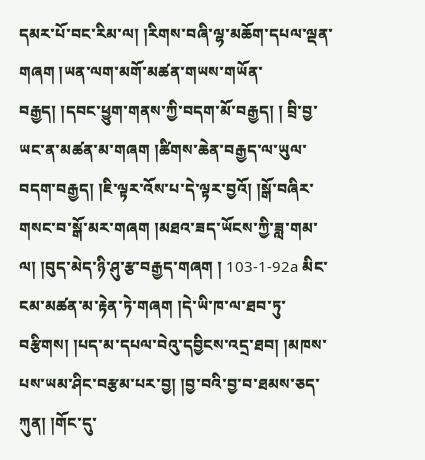དམར་པོ་བང་རིམ་ལ། །རིགས་བཞི་ལྷ་མཆོག་དཔལ་ལྡན་གཞག །ཡན་ལག་མགོ་མཚན་གཡས་གཡོན་བརྒྱད། །དབང་ཕྱུག་གནས་ཀྱི་བདག་མོ་བརྒྱད། ། བྲི་བྱ་ཡང་ན་མཚན་མ་གཞག །ཚིགས་ཆེན་བརྒྱད་ལ་ཡུལ་བདག་བརྒྱད། །ཇི་ལྟར་འོས་པ་དེ་ལྟར་བྱའོ། །སྒོ་བཞིར་གསང་བ་སྒོ་མར་གཞག །མཐའ་ཟད་ཡོངས་ཀྱི་ཟླ་གམ་ལ། །བུད་མེད་ཉི་ཤུ་རྩ་བརྒྱད་གཞག ། 103-1-92a མིང་ངམ་མཚན་མ་རྟེན་ཏེ་གཞག །དེ་ཡི་ཁ་ལ་ཐབ་ཏུ་བརྩིགས། །པད་མ་དཔལ་བེའུ་དབྱིངས་འདྲ་ཐབ། །མཁས་པས་ཡམ་ཤིང་བརྩམ་པར་བྱ། །བྱ་བའི་བྱ་བ་ཐམས་ཅད་ཀུན། །གོང་དུ་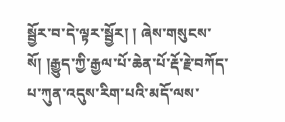སྦྱོར་བ་དེ་ལྟར་སྦྱོར། ། ཞེས་གསུངས་སོ། །རྒྱུད་ཀྱི་རྒྱལ་པོ་ཆེན་པོ་རྡོ་རྗེ་བཀོད་པ་ཀུན་འདུས་རིག་པའི་མདོ་ལས་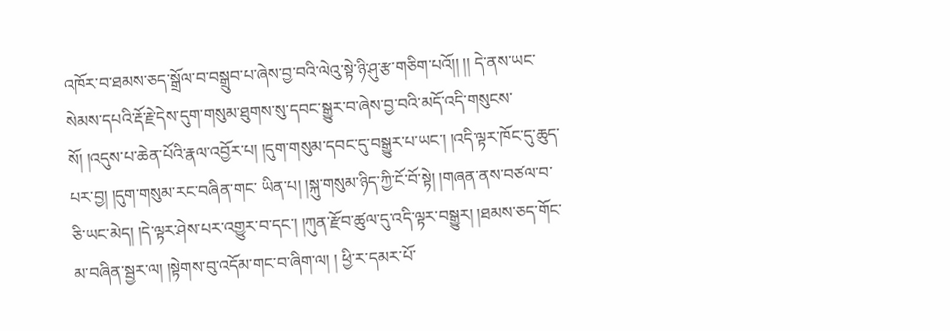འཁོར་བ་ཐམས་ཅད་སྒྲོལ་བ་བསྒྲུབ་པ་ཞེས་བྱ་བའི་ལེའུ་སྟེ་ཉི་ཤུ་རྩ་གཅིག་པའོ།། །། དེ་ནས་ཡང་སེམས་དཔའི་རྡོ་རྗེ་དེས་དུག་གསུམ་ཐུགས་སུ་དབང་སྒྱུར་བ་ཞེས་བྱ་བའི་མདོ་འདི་གསུངས་སོ། །འདུས་པ་ཆེན་པོའི་རྣལ་འབྱོར་པ། །དུག་གསུམ་དབང་དུ་བསྒྱུར་པ་ཡང་། །འདི་ལྟར་ཁོང་དུ་ཆུད་པར་བྱ། །དུག་གསུམ་རང་བཞིན་གང་ ཡིན་པ། །སྐུ་གསུམ་ཉིད་ཀྱི་ངོ་བོ་སྟེ། །གཞན་ནས་བཙལ་བ་ཅི་ཡང་མེད། །དེ་ལྟར་ཤེས་པར་འགྱུར་བ་དང་། །ཀུན་རྫོབ་ཚུལ་དུ་འདི་ལྟར་བསྒྱུར། །ཐམས་ཅད་གོང་མ་བཞིན་སྦྱར་ལ། །སྟེགས་བུ་འདོམ་གང་བ་ཞིག་ལ། ། ཕྱི་ར་དམར་པོ་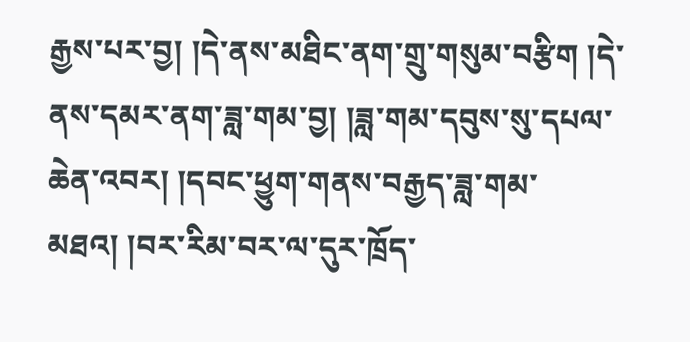རྒྱས་པར་བྱ། །དེ་ནས་མཐིང་ནག་གྲུ་གསུམ་བརྩིག །དེ་ནས་དམར་ནག་ཟླ་གམ་བྱ། །ཟླ་གམ་དབུས་སུ་དཔལ་ཆེན་འབར། །དབང་ཕྱུག་གནས་བརྒྱད་ཟླ་གམ་མཐའ། །བར་རིམ་བར་ལ་དུར་ཁྲོད་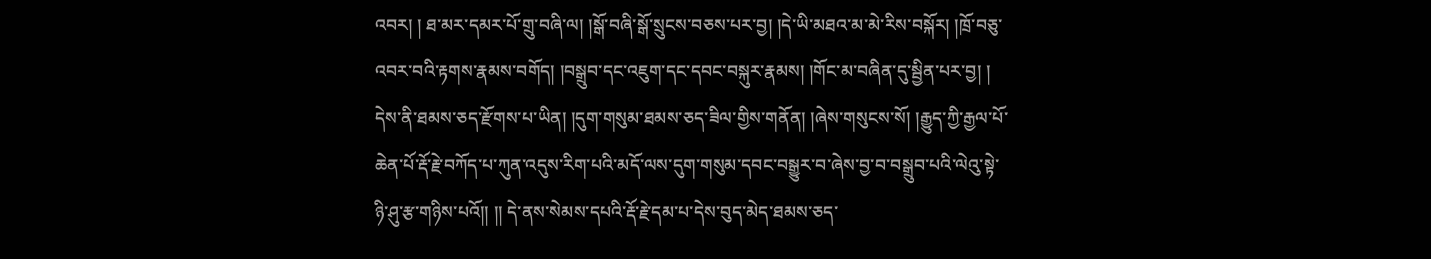འབར། ། ཐ་མར་དམར་པོ་གྲུ་བཞི་ལ། །སྒོ་བཞི་སྒོ་སྲུངས་བཅས་པར་བྱ། །དེ་ཡི་མཐའ་མ་མེ་རིས་བསྐོར། །ཁྲོ་བཅུ་འབར་བའི་རྟགས་རྣམས་བགོད། །བསྒྲུབ་དང་འཇུག་དང་དབང་བསྐུར་རྣམས། །གོང་མ་བཞིན་དུ་སྦྱིན་པར་བྱ། ། དེས་ནི་ཐམས་ཅད་རྫོགས་པ་ཡིན། །དུག་གསུམ་ཐམས་ཅད་ཟིལ་གྱིས་གནོན། །ཞེས་གསུངས་སོ། །རྒྱུད་ཀྱི་རྒྱལ་པོ་ཆེན་པོ་རྡོ་རྗེ་བཀོད་པ་ཀུན་འདུས་རིག་པའི་མདོ་ལས་དུག་གསུམ་དབང་བསྒྱུར་བ་ཞེས་བྱ་བ་བསྒྲུབ་པའི་ལེའུ་སྟེ་ ཉི་ཤུ་རྩ་གཉིས་པའོ།། །། དེ་ནས་སེམས་དཔའི་རྡོ་རྗེ་དམ་པ་དེས་བུད་མེད་ཐམས་ཅད་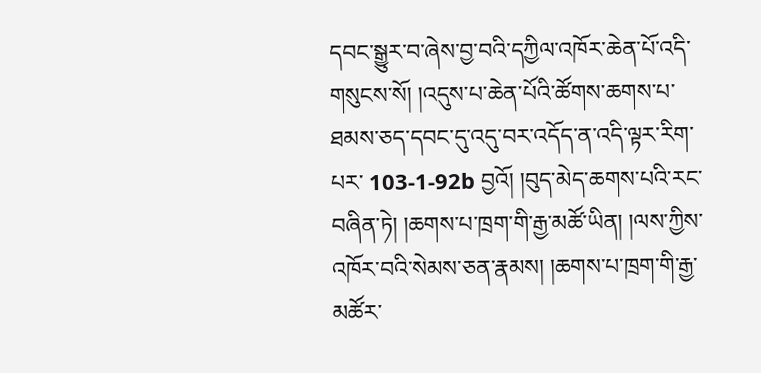དབང་སྒྱུར་བ་ཞེས་བྱ་བའི་དཀྱིལ་འཁོར་ཆེན་པོ་འདི་གསུངས་སོ། །འདུས་པ་ཆེན་པོའི་ཚོགས་ཆགས་པ་ཐམས་ཅད་དབང་དུ་འདུ་བར་འདོད་ན་འདི་ལྟར་རིག་པར་ 103-1-92b བྱའོ། །བུད་མེད་ཆགས་པའི་རང་བཞིན་ཏེ། །ཆགས་པ་ཁྲག་གི་རྒྱ་མཚོ་ཡིན། །ལས་ཀྱིས་འཁོར་བའི་སེམས་ཅན་རྣམས། །ཆགས་པ་ཁྲག་གི་རྒྱ་མཚོར་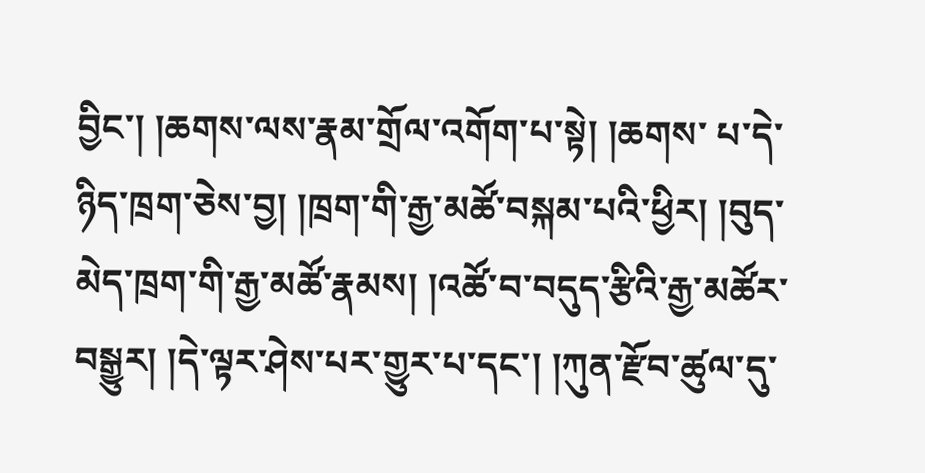བྱིང་། །ཆགས་ལས་རྣམ་གྲོལ་འགོག་པ་སྟེ། །ཆགས་ པ་དེ་ཉིད་ཁྲག་ཅེས་བྱ། །ཁྲག་གི་རྒྱ་མཚོ་བསྐམ་པའི་ཕྱིར། །བུད་མེད་ཁྲག་གི་རྒྱ་མཚོ་རྣམས། །འཚོ་བ་བདུད་རྩིའི་རྒྱ་མཚོར་བསྒྱུར། །དེ་ལྟར་ཤེས་པར་གྱུར་པ་དང་། །ཀུན་རྫོབ་ཚུལ་དུ་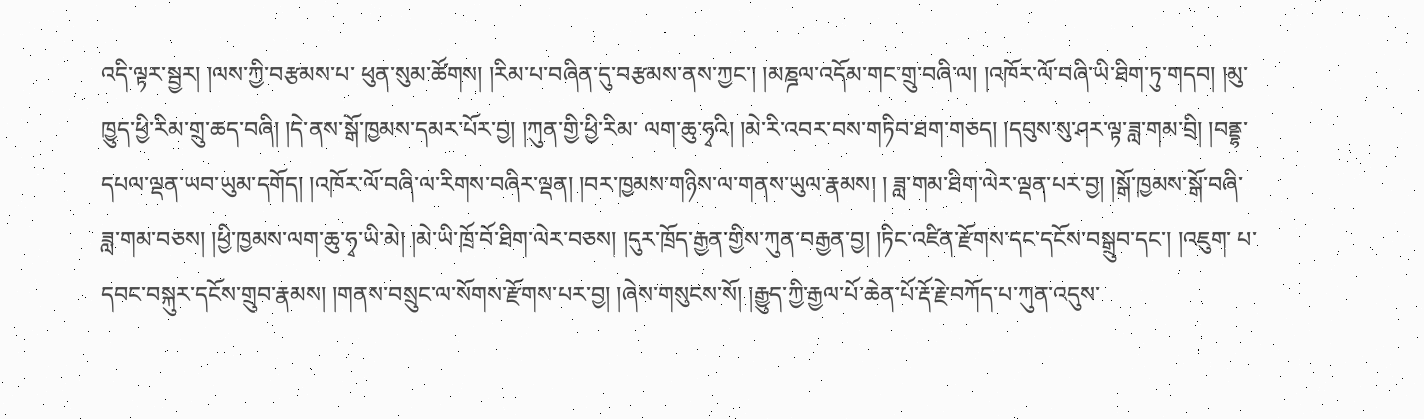འདི་ལྟར་སྦྱར། །ལས་ཀྱི་བརྩམས་པ་ ཕུན་སུམ་ཚོགས། །རིམ་པ་བཞིན་དུ་བརྩམས་ནས་ཀྱང་། །མཎྜལ་འདོམ་གང་གྲུ་བཞི་ལ། །འཁོར་ལོ་བཞི་ཡི་ཐིག་ཏུ་གདབ། །མུ་ཁྱུད་ཕྱི་རིམ་གྲུ་ཆད་བཞི། །དེ་ནས་སྒོ་ཁྱམས་དམར་པོར་བྱ། །ཀུན་གྱི་ཕྱི་རིམ་ ལག་ཆུ་ཧྭའི། །མེ་རི་འབར་བས་གཏིབ་ཐག་གཅད། །དབུས་སུ་ཤར་ལྟ་ཟླ་གམ་བྲི། །བནྡྷ་དཔལ་ལྡན་ཡབ་ཡུམ་དགོད། །འཁོར་ལོ་བཞི་ལ་རིགས་བཞིར་ལྡན། །བར་ཁྱམས་གཉིས་ལ་གནས་ཡུལ་རྣམས། ། ཟླ་གམ་ཐིག་ལེར་ལྡན་པར་བྱ། །སྒོ་ཁྱམས་སྒོ་བཞི་ཟླ་གམ་བཅས། །ཕྱི་ཁྱམས་ལག་ཆུ་ཧྭ་ཡི་མེ། །མེ་ཡི་ཁྲོ་བོ་ཐིག་ལེར་བཅས། །དུར་ཁྲོད་རྒྱན་གྱིས་ཀུན་བརྒྱན་བྱ། །ཏིང་འཛིན་རྫོགས་དང་དངོས་བསྒྲུབ་དང་། །འཇུག་ པ་དབང་བསྐུར་དངོས་གྲུབ་རྣམས། །གནས་བསྲུང་ལ་སོགས་རྫོགས་པར་བྱ། །ཞེས་གསུངས་སོ། །རྒྱུད་ཀྱི་རྒྱལ་པོ་ཆེན་པོ་རྡོ་རྗེ་བཀོད་པ་ཀུན་འདུས་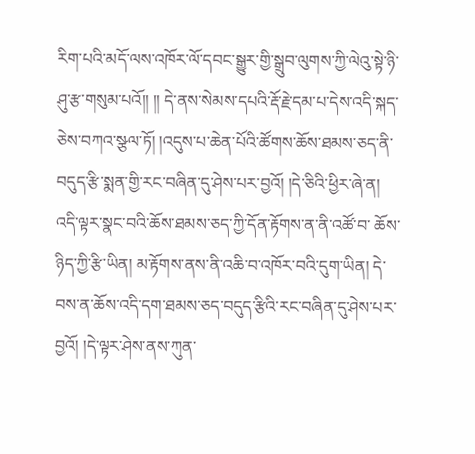རིག་པའི་མདོ་ལས་འཁོར་ལོ་དབང་སྒྱུར་གྱི་སྒྲུབ་ལུགས་ཀྱི་ལེའུ་སྟེ་ཉི་ཤུ་རྩ་གསུམ་པའོ།། །། དེ་ནས་སེམས་དཔའི་རྡོ་རྗེ་དམ་པ་དེས་འདི་སྐད་ཅེས་བཀའ་སྩལ་ཏོ། །འདུས་པ་ཆེན་པོའི་ཚོགས་ཆོས་ཐམས་ཅད་ནི་བདུད་རྩི་སྨན་གྱི་རང་བཞིན་དུ་ཤེས་པར་བྱའོ། །དེ་ཅིའི་ཕྱིར་ཞེ་ན། འདི་ལྟར་སྣང་བའི་ཆོས་ཐམས་ཅད་ཀྱི་དོན་རྟོགས་ན་ནི་འཚོ་བ་ ཆོས་ཉིད་ཀྱི་རྩི་ཡིན། མ་རྟོགས་ནས་ནི་འཆི་བ་འཁོར་བའི་དུག་ཡིན། དེ་བས་ན་ཆོས་འདི་དག་ཐམས་ཅད་བདུད་རྩིའི་རང་བཞིན་དུ་ཤེས་པར་བྱའོ། །དེ་ལྟར་ཤེས་ནས་ཀུན་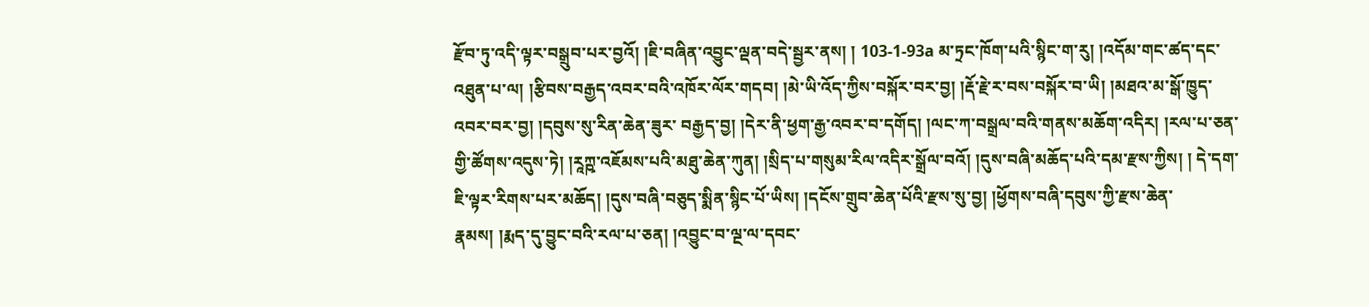རྫོབ་ཏུ་འདི་ལྟར་བསྒྲུབ་པར་བྱའོ། །ཇི་བཞིན་འབྱུང་ལྡན་བདེ་སྦྱར་ནས། ། 103-1-93a མ་ཏྲང་ཁོག་པའི་སྙིང་ག་རུ། །འདོམ་གང་ཚད་དང་འཐུན་པ་ལ། །རྩིབས་བརྒྱད་འབར་བའི་འཁོར་ལོར་གདབ། །མེ་ཡི་འོད་ཀྱིས་བསྐོར་བར་བྱ། །རྡོ་རྗེ་ར་བས་བསྐོར་བ་ཡི། །མཐའ་མ་སྒོ་ཁྱུད་འབར་བར་བྱ། །དབུས་སུ་རིན་ཆེན་ཟུར་ བརྒྱད་བྱ། །དེར་ནི་ཕྱག་རྒྱ་འབར་བ་དགོད། །ལང་ཀ་བསྒྲལ་བའི་གནས་མཆོག་འདིར། །རལ་པ་ཅན་གྱི་ཚོགས་འདུས་ཏེ། །རཱཀྵ་འཇོམས་པའི་མཐུ་ཆེན་ཀུན། །སྲིད་པ་གསུམ་རིལ་འདིར་སྒྲོལ་བའོ། །དུས་བཞི་མཆོད་པའི་དམ་རྫས་ཀྱིས། ། དེ་དག་ཇི་ལྟར་རིགས་པར་མཆོད། །དུས་བཞི་བཅུད་སྨིན་སྙིང་པོ་ཡིས། །དངོས་གྲུབ་ཆེན་པོའི་རྫས་སུ་བྱ། །ཕྱོགས་བཞི་དབུས་ཀྱི་རྫས་ཆེན་རྣམས། །རྨད་དུ་བྱུང་བའི་རལ་པ་ཅན། །འབྱུང་བ་ལྔ་ལ་དབང་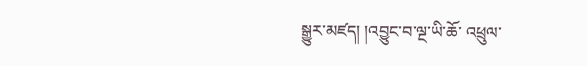སྒྱུར་མཛད། །འབྱུང་བ་ལྔ་ཡི་ཆོ་ འཕྲུལ་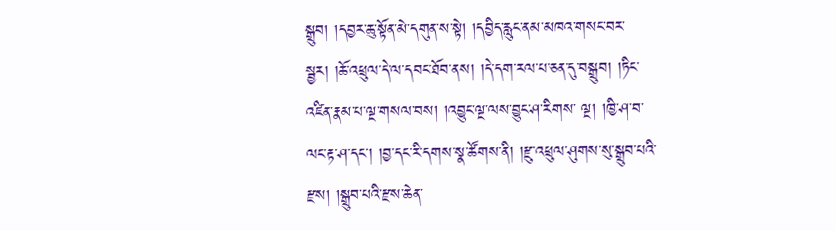སྒྲུབ། །དབྱར་ཆུ་སྟོན་མེ་དགུན་ས་སྟེ། །དབྱིད་རླུང་ནམ་མཁའ་གསང་བར་སྦྱར། །ཆོ་འཕྲུལ་དེ་ལ་དབང་ཐོབ་ནས། །དེ་དག་རལ་པ་ཅན་དུ་བསྒྲུབ། །ཏིང་འཛིན་རྣམ་པ་ལྔ་གསལ་བས། །འབྱུང་ལྔ་ལས་བྱུང་ཤ་རིགས་ ལྔ། །ཁྱི་ཤ་བ་ལང་རྟ་ཤ་དང་། །བྱ་དང་རི་དགས་སྣ་ཚོགས་ནི། །རྫུ་འཕྲུལ་ཤུགས་སུ་སྒྲུབ་པའི་རྫས། །སྒྲུབ་པའི་རྫས་ཆེན་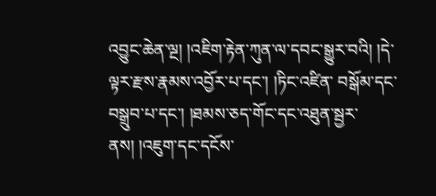འབྱུང་ཆེན་ལྔ། །འཇིག་རྟེན་ཀུན་ལ་དབང་སྒྱུར་བའི། །དེ་ལྟར་རྫས་རྣམས་འབྱོར་པ་དང་། །ཏིང་འཛིན་ བསྒོམ་དང་བསྒྲུབ་པ་དང་། །ཐམས་ཅད་གོང་དང་འཐུན་སྦྱར་ནས། །འཇུག་དང་དངོས་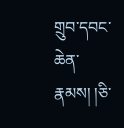གྲུབ་དབང་ཆེན་རྣམས། །ཅི་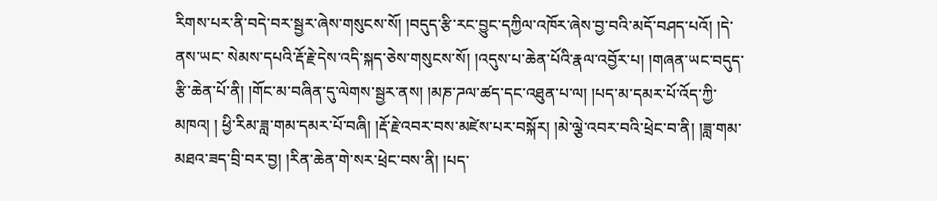རིགས་པར་ནི་བདེ་བར་སྦྱར་ཞེས་གསུངས་སོ། །བདུད་རྩི་རང་བྱུང་དཀྱིལ་འཁོར་ཞེས་བྱ་བའི་མདོ་བཤད་པའོ། །དེ་ནས་ཡང་ སེམས་དཔའི་རྡོ་རྗེ་དེས་འདི་སྐད་ཅེས་གསུངས་སོ། །འདུས་པ་ཆེན་པོའི་རྣལ་འབྱོར་པ། །གཞན་ཡང་བདུད་རྩི་ཆེན་པོ་ནི། །གོང་མ་བཞིན་དུ་ལེགས་སྦྱར་ནས། །མཎ་ཌལ་ཚད་དང་འཐུན་པ་ལ། །པད་མ་དམར་པོ་འོད་ཀྱི་མཁའ། ། ཕྱི་རིམ་ཟླ་གམ་དམར་པོ་བཞི། །རྡོ་རྗེ་འབར་བས་མཛེས་པར་བསྐོར། །མེ་ལྕེ་འབར་བའི་ཕྲེང་བ་ནི། །ཟླ་གམ་མཐའ་ཟད་བྲི་བར་བྱ། །རིན་ཆེན་གེ་སར་ཕྲེང་བས་ནི། །པད་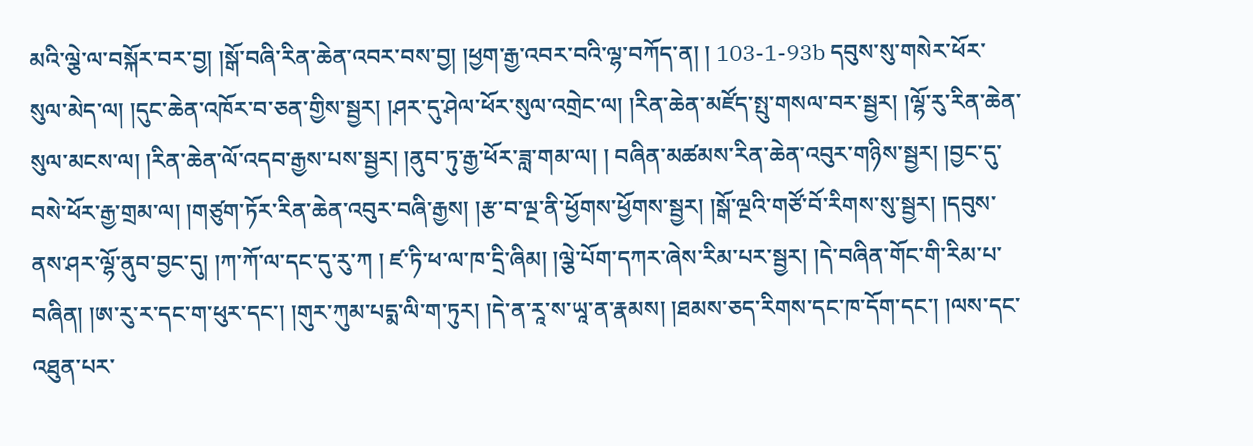མའི་ལྕེ་ལ་བསྐོར་བར་བྱ། །སྒོ་བཞི་རིན་ཆེན་འབར་བས་བྱ། །ཕྱག་རྒྱ་འབར་བའི་ལྷ་བཀོད་ན། ། 103-1-93b དབུས་སུ་གསེར་ཕོར་སུལ་མེད་ལ། །དུང་ཆེན་འཁོར་བ་ཅན་གྱིས་སྦྱར། །ཤར་དུ་ཤེལ་ཕོར་སུལ་འགྲེང་ལ། །རིན་ཆེན་མཛོད་སྤུ་གསལ་བར་སྦྱར། །ལྷོ་རུ་རིན་ཆེན་སུལ་མངས་ལ། །རིན་ཆེན་ལོ་འདབ་རྒྱས་པས་སྦྱར། །ནུབ་ཏུ་རྒྱ་ཕོར་ཟླ་གམ་ལ། ། བཞིན་མཚམས་རིན་ཆེན་འབུར་གཉིས་སྦྱར། །བྱང་དུ་བསེ་ཕོར་རྒྱ་གྲམ་ལ། །གཙུག་ཏོར་རིན་ཆེན་འབུར་བཞི་རྒྱས། །རྩ་བ་ལྔ་ནི་ཕྱོགས་ཕྱོགས་སྦྱར། །སྒོ་ལྔའི་གཙོ་བོ་རིགས་སུ་སྦྱར། །དབུས་ནས་ཤར་ལྷོ་ནུབ་བྱང་དུ། །ཀ་ཀོ་ལ་དང་དུ་རུ་ཀ ། ཛ་ཏི་ཕ་ལ་ཁ་དྲི་ཞིམ། །ལྕེ་པོག་དཀར་ཞེས་རིམ་པར་སྦྱར། །དེ་བཞིན་གོང་གི་རིམ་པ་བཞིན། །ཨ་རུ་ར་དང་ག་ཕུར་དང་། །གུར་ཀུམ་པདྨ་ལི་ག་ཏུར། །དེ་ན་རཱ་ས་ཡཱ་ན་རྣམས། །ཐམས་ཅད་རིགས་དང་ཁ་དོག་དང་། །ལས་དང་འཐུན་པར་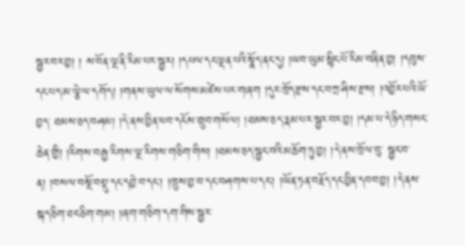སྦྱར་བར་བྱ། ། ས་བོན་ལྔ་ནི་རིམ་པར་སྦྱར། །དཔལ་དང་ལྡན་པའི་སྣོད་ནང་དུ། །ཡབ་ཡུམ་སྙིང་པོ་རིམ་བཞིན་བྱ། །དབུས་དང་པད་མ་ལྕེ་ལ་དགོད། །གནས་ཡུལ་ལ་སོགས་མཛེས་པར་གཞག །དུར་ཁྲོད་རྫས་དང་བཀྲ་ཤིས་རྫས། །འབྱོར་པའི་ཡོ་བྱད་ ཐམས་ཅད་བཤམ། །དེ་ནས་བྱིན་ཕབ་དངོས་གྲུབ་གསོལ། །ཐམས་ཅད་རྣམ་པར་སྦྱར་བར་བྱ། །དམ་པ་དེ་ཉིད་གསང་ཆེན་གྱི། །རིགས་བརྒྱ་རིགས་ལྔ་རིགས་གཅིག་གིས། །ཐམས་ཅད་སྦྱང་བའི་མཆོག་ཏུ་བྱ། །དེ་ནས་ཁྲོལ་བུ་ སྦྱང་བ་ན། །བསལ་བསྔོ་བསྡུ་དང་དབྱེ་བ་དང་། །ཁྲུས་བྱ་བ་དང་བཤགས་པ་དང་། །ཡོན་ཏན་བརྗོད་དང་བྱིན་དབབ་བྱ། །དེ་ནས་སྐད་ཅིག་ཐང་ཅིག་གམ། །ཞག་གཅིག་དག་གིས་སྦྱར་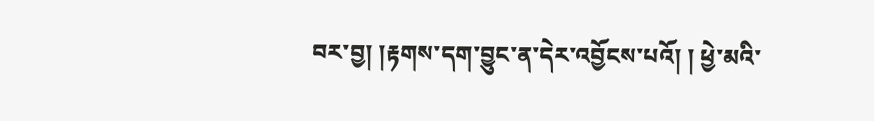བར་བྱ། །རྟགས་དག་བྱུང་ན་དེར་འབྱོངས་པའོ། ། ཕྱེ་མའི་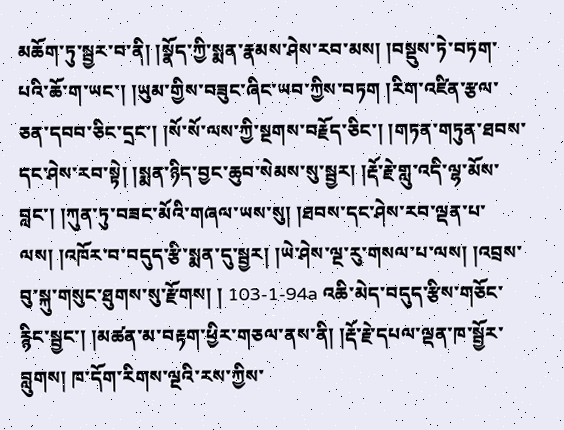མཆོག་ཏུ་སྦྱར་བ་ནི། །སྣོད་ཀྱི་སྨན་རྣམས་ཤེས་རབ་མས། །བསྡུས་ཏེ་བཏག་པའི་ཆོ་ག་ཡང་། །ཡུམ་གྱིས་བཟུང་ཞིང་ཡབ་ཀྱིས་བཏག །རིག་འཛིན་རྩལ་ཅན་དབབ་ཅིང་དྲང་། །སོ་སོ་ལས་ཀྱི་སྔགས་བརྗོད་ཅིང་། །གཏན་གཏུན་ཐབས་ དང་ཤེས་རབ་སྟེ། །སྨན་ཉིད་བྱང་ཆུབ་སེམས་སུ་སྦྱར། །རྡོ་རྗེ་གླུ་འདི་ལྷ་མོས་བླང་། །ཀུན་ཏུ་བཟང་མོའི་གཞལ་ཡས་སུ། །ཐབས་དང་ཤེས་རབ་ལྡན་པ་ལས། །འཁོར་བ་བདུད་རྩི་སྨན་དུ་སྦྱར། །ཡེ་ཤེས་ལྔ་རུ་གསལ་པ་ལས། །འབྲས་བུ་སྐུ་གསུང་ཐུགས་སུ་རྫོགས། ། 103-1-94a འཆི་མེད་བདུད་རྩིས་གཅོང་རྙིང་སྦྱང་། །མཚན་མ་བརྟག་ཕྱིར་གཅལ་ནས་ནི། །རྡོ་རྗེ་དཔལ་ལྡན་ཁ་སྦྱོར་བླུགས། ཁ་དོག་རིགས་ལྔའི་རས་ཀྱིས་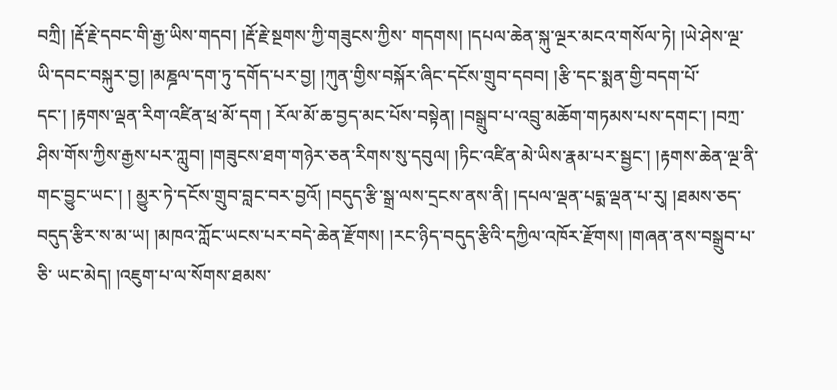བཀྲི། །རྡོ་རྗེ་དབང་གི་རྒྱ་ཡིས་གདབ། །རྡོ་རྗེ་སྔགས་ཀྱི་གཟུངས་ཀྱིས་ གདགས། །དཔལ་ཆེན་སྐུ་ལྔར་མངའ་གསོལ་ཏེ། །ཡེ་ཤེས་ལྔ་ཡི་དབང་བསྐུར་བྱ། །མཎྜལ་དག་ཏུ་དགོད་པར་བྱ། །ཀུན་གྱིས་བསྐོར་ཞིང་དངོས་གྲུབ་དབབ། །རྩི་དང་སྨན་གྱི་བདག་པོ་དང་། །རྟགས་ལྡན་རིག་འཛིན་ཕྲ་མོ་དག ། རོལ་མོ་ཆ་བྱད་མང་པོས་བསྟེན། །བསྒྲུབ་པ་འབྲུ་མཆོག་གཏམས་པས་དགང་། །བཀྲ་ཤིས་གོས་ཀྱིས་རྒྱས་པར་ཀླུབ། །གཟུངས་ཐག་གཉེར་ཅན་རིགས་སུ་དབུལ། །ཏིང་འཛིན་མེ་ཡིས་རྣམ་པར་སྦྱང་། །རྟགས་ཆེན་ལྔ་ནི་གང་བྱུང་ཡང་། ། མྱུར་ཏེ་དངོས་གྲུབ་བླང་བར་བྱའོ། །བདུད་རྩི་སྒྲ་ལས་དྲངས་ནས་ནི། །དཔལ་ལྡན་པདྨ་ལྡན་པ་རུ། །ཐམས་ཅད་བདུད་རྩིར་ས་མ་ཡ། །མཁའ་ཀློང་ཡངས་པར་བདེ་ཆེན་རྫོགས། །རང་ཉིད་བདུད་རྩིའི་དཀྱིལ་འཁོར་རྫོགས། །གཞན་ནས་བསྒྲུབ་པ་ཅི་ ཡང་མེད། །འཇུག་པ་ལ་སོགས་ཐམས་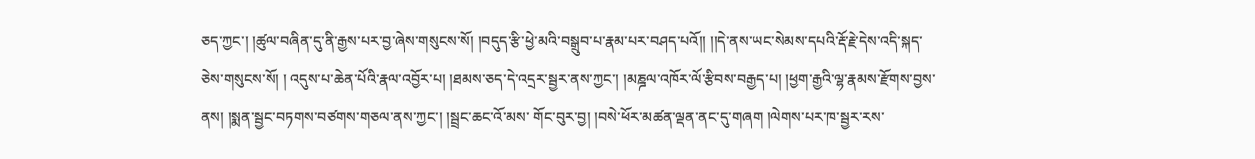ཅད་ཀྱང་། །ཚུལ་བཞིན་དུ་ནི་རྒྱས་པར་བྱ་ཞེས་གསུངས་སོ། །བདུད་རྩི་ཕྱེ་མའི་བསྒྲུབ་པ་རྣམ་པར་བཤད་པའོ།། །།དེ་ནས་ཡང་སེམས་དཔའི་རྡོ་རྗེ་དེས་འདི་སྐད་ཅེས་གསུངས་སོ། ། འདུས་པ་ཆེན་པོའི་རྣལ་འབྱོར་པ། །ཐམས་ཅད་དེ་འདྲར་སྦྱར་ནས་ཀྱང་། །མཎྜལ་འཁོར་ལོ་རྩིབས་བརྒྱད་པ། །ཕྱག་རྒྱའི་ལྷ་རྣམས་རྫོགས་བྱས་ནས། །སྨན་སྦྱང་བཏགས་བཙགས་གཅལ་ནས་ཀྱང་། །སྦྲང་ཆང་འོ་མས་ གོང་བུར་བྱ། །བསེ་ཕོར་མཚན་ལྡན་ནང་དུ་གཞག །ལེགས་པར་ཁ་སྦྱར་རས་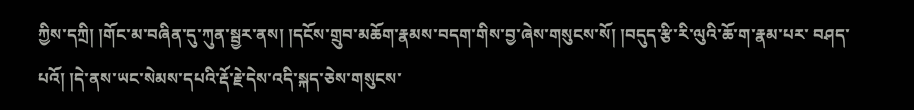ཀྱིས་དཀྲི། །གོང་མ་བཞིན་དུ་ཀུན་སྦྱར་ནས། །དངོས་གྲུབ་མཆོག་རྣམས་བདག་གིས་བྱ་ཞེས་གསུངས་སོ། །བདུད་རྩི་རི་ལུའི་ཆོ་ག་རྣམ་པར་ བཤད་པའོ། །དེ་ནས་ཡང་སེམས་དཔའི་རྡོ་རྗེ་དེས་འདི་སྐད་ཅེས་གསུངས་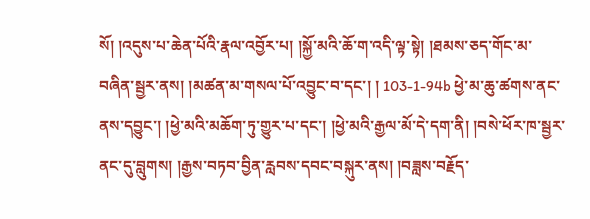སོ། །འདུས་པ་ཆེན་པོའི་རྣལ་འབྱོར་པ། །སྐྱོ་མའི་ཆོ་ག་འདི་ལྟ་སྟེ། །ཐམས་ཅད་གོང་མ་བཞིན་སྦྱར་ནས། །མཚན་མ་གསལ་པོ་འབྱུང་བ་དང་། ། 103-1-94b ཕྱེ་མ་ཆུ་ཚགས་ནང་ནས་དབྱུང་། །ཕྱེ་མའི་མཆོག་ཏུ་གྱུར་པ་དང་། །ཕྱེ་མའི་རྒྱལ་མོ་དེ་དག་ནི། །བསེ་ཕོར་ཁ་སྦྱར་ནང་དུ་བླུགས། །རྒྱས་བཏབ་བྱིན་རླབས་དབང་བསྐུར་ནས། །བཟླས་བརྗོད་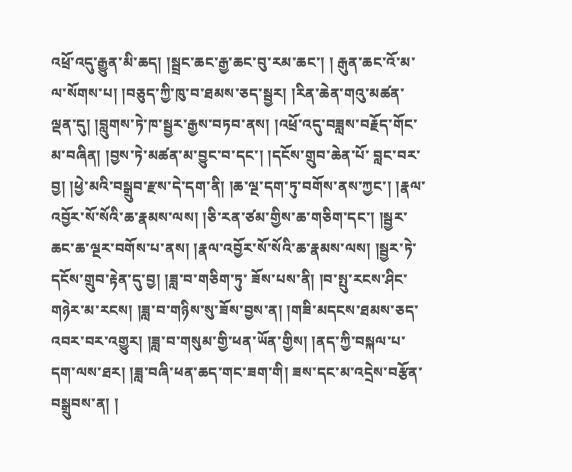འཕྲོ་འདུ་རྒྱུན་མི་ཆད། །སྦྲང་ཆང་རྒྱ་ཆང་བུ་རམ་ཆང་། ། རྒུན་ཆང་འོ་མ་ལ་སོགས་པ། །བཅུད་ཀྱི་ཁུ་བ་ཐམས་ཅད་སྦྱར། །རིན་ཆེན་གའུ་མཚན་ལྡན་དུ། །བླུགས་ཏེ་ཁ་སྦྱར་རྒྱས་བཏབ་ནས། །འཕྲོ་འདུ་བཟླས་བརྗོད་གོང་མ་བཞིན། །བྱས་ཏེ་མཚན་མ་བྱུང་བ་དང་། །དངོས་གྲུབ་ཆེན་པོ་ བླང་བར་བྱ། །ཕྱེ་མའི་བསྒྲུབ་རྫས་དེ་དག་ནི། །ཆ་ལྔ་དག་ཏུ་བགོས་ནས་ཀྱང་། །རྣལ་འབྱོར་སོ་སོའི་ཆ་རྣམས་ལས། །ཅི་རན་ཙམ་གྱིས་ཆ་གཅིག་དང་། །སྦྱར་ཆང་ཆ་ལྔར་བགོས་པ་ནས། །རྣལ་འབྱོར་སོ་སོའི་ཆ་རྣམས་ལས། །སྦྱར་ཏེ་དངོས་གྲུབ་རྟེན་དུ་བྱ། །ཟླ་བ་གཅིག་ཏུ་ ཟོས་པས་ནི། །བ་སྤུ་རངས་ཤིང་གཉེར་མ་རངས། །ཟླ་བ་གཉིས་སུ་ཟོས་བྱས་ན། །གཟི་མདངས་ཐམས་ཅད་འབར་བར་འགྱུར། །ཟླ་བ་གསུམ་གྱི་ཕན་ཡོན་གྱིས། །ནད་ཀྱི་བསྐལ་པ་དག་ལས་ཐར། །ཟླ་བཞི་ཕན་ཆད་གང་ཟག་གི། ཟས་དང་མ་འདྲེས་བརྩོན་བསྒྲུབས་ན། །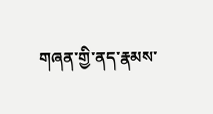གཞན་གྱི་ནད་རྣམས་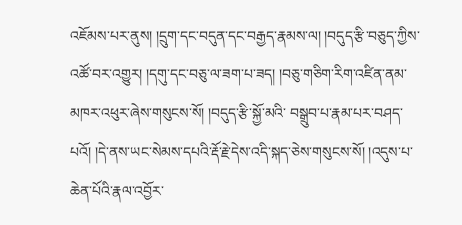འཇོམས་པར་ནུས། །དྲུག་དང་བདུན་དང་བརྒྱད་རྣམས་ལ། །བདུད་རྩི་བཅུད་ཀྱིས་འཚོ་བར་འགྱུར། །དགུ་དང་བཅུ་ལ་ཟག་པ་ཟད། །བཅུ་གཅིག་རིག་འཛིན་ནམ་མཁར་འཕུར་ཞེས་གསུངས་སོ། །བདུད་རྩི་སྐྱོ་མའི་ བསྒྲུབ་པ་རྣམ་པར་བཤད་པའོ། །དེ་ནས་ཡང་སེམས་དཔའི་རྡོ་རྗེ་དེས་འདི་སྐད་ཅེས་གསུངས་སོ། །འདུས་པ་ཆེན་པོའི་རྣལ་འབྱོར་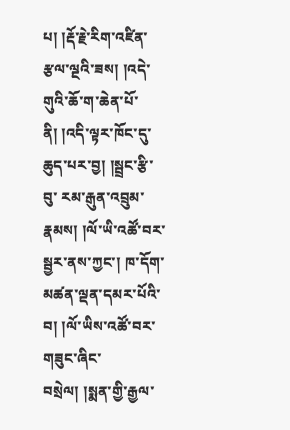པ། །རྡོ་རྗེ་རིག་འཛིན་རྩལ་ལྔའི་ཟས། །འདེ་གུའི་ཆོ་ག་ཆེན་པོ་ནི། །འདི་ལྟར་ཁོང་དུ་ཆུད་པར་བྱ། །སྦྲང་རྩི་བུ་ རམ་རྒུན་འབྲུམ་རྣམས། །ལོ་ཡི་འཚོ་བར་སྦྱར་ནས་ཀྱང་། ཁ་དོག་མཚན་ལྡན་དམར་པོའི་བ། །ལོ་ཡིས་འཚོ་བར་གཟུང་ཞིང་བསྲེལ། །སྨན་གྱི་རྒྱལ་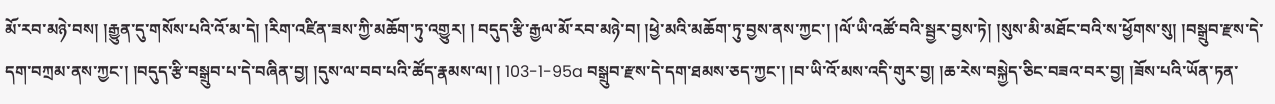མོ་རབ་མཉེ་བས། །རྒྱུན་དུ་གསོས་པའི་འོ་མ་དེ། །རིག་འཛིན་ཟས་ཀྱི་མཆོག་ཏུ་འགྱུར། ། བདུད་རྩི་རྒྱལ་མོ་རབ་མཉེ་བ། །ཕྱེ་མའི་མཆོག་ཏུ་བྱས་ནས་ཀྱང་། །ལོ་ཡི་འཚོ་བའི་སྦྱར་བྱས་ཏེ། །སུས་མི་མཐོང་བའི་ས་ཕྱོགས་སུ། །བསྒྲུབ་རྫས་དེ་དག་བཀྲམ་ནས་ཀྱང་། །བདུད་རྩི་བསྒྲུབ་པ་དེ་བཞིན་བྱ། །དུས་ལ་བབ་པའི་ཚོད་རྣམས་ལ། ། 103-1-95a བསྒྲུབ་རྫས་དེ་དག་ཐམས་ཅད་ཀྱང་། །བ་ཡི་འོ་མས་འདི་གུར་བྱ། །ཆ་རེས་བསྐྱེད་ཅིང་བཟའ་བར་བྱ། །ཟོས་པའི་ཡོན་ཏན་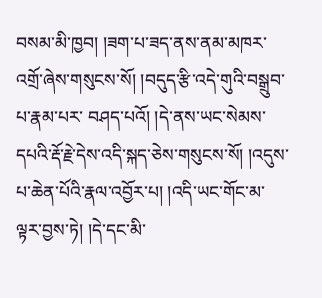བསམ་མི་ཁྱབ། །ཟག་པ་ཟད་ནས་ནམ་མཁར་འགྲོ་ཞེས་གསུངས་སོ། །བདུད་རྩི་འདེ་གུའི་བསྒྲུབ་པ་རྣམ་པར་ བཤད་པའོ། །དེ་ནས་ཡང་སེམས་དཔའི་རྡོ་རྗེ་དེས་འདི་སྐད་ཅེས་གསུངས་སོ། །འདུས་པ་ཆེན་པོའི་རྣལ་འབྱོར་པ། །འདི་ཡང་གོང་མ་ལྟར་བྱས་ཏེ། །དེ་དང་མི་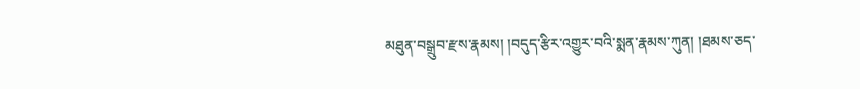མཐུན་བསྒྲུབ་རྫས་རྣམས། །བདུད་རྩིར་འགྱུར་བའི་སྨན་རྣམས་ཀུན། །ཐམས་ཅད་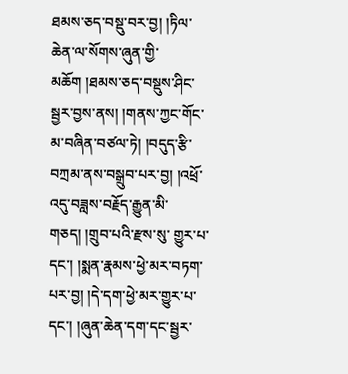ཐམས་ཅད་བསྡུ་བར་བྱ། །ཏིལ་ཆེན་ལ་སོགས་ཞུན་གྱི་མཆོག །ཐམས་ཅད་བསྡུས་ཤིང་སྦྱར་བྱས་ནས། །གནས་ཀྱང་གོང་མ་བཞིན་བཙལ་ཏེ། །བདུད་རྩི་བཀྲམ་ནས་བསྒྲུབ་པར་བྱ། །འཕྲོ་འདུ་བཟླས་བརྗོད་རྒྱུན་མི་གཅད། །གྲུབ་པའི་རྫས་སུ་ གྱུར་པ་དང་། །སྨན་རྣམས་ཕྱེ་མར་བཏག་པར་བྱ། །དེ་དག་ཕྱེ་མར་གྱུར་པ་དང་། །ཞུན་ཆེན་དག་དང་སྦྱར་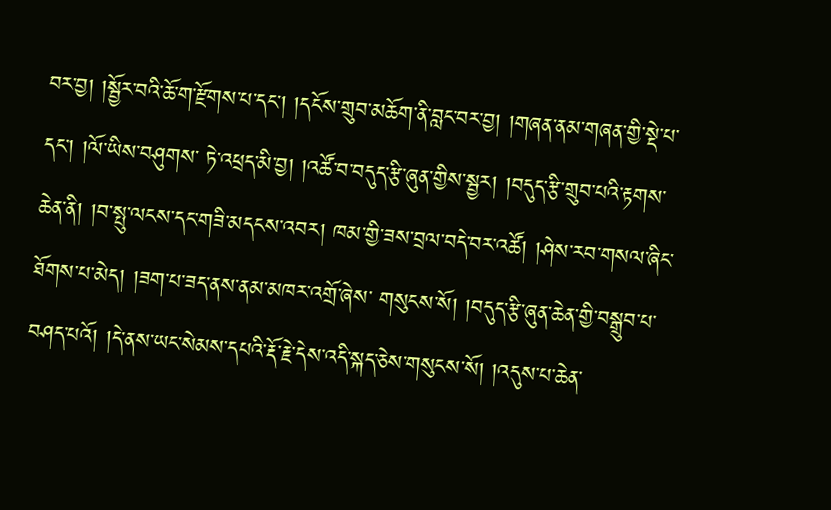བར་བྱ། །སྦྱོར་བའི་ཆོ་ག་རྫོགས་པ་དང་། །དངོས་གྲུབ་མཆོག་ནི་བླང་བར་བྱ། །གཞན་ནམ་གཞན་གྱི་སྡེ་པ་དང་། །ལོ་ཡིས་བཤུགས་ ཏེ་འཕྲད་མི་བྱ། །འཚོ་བ་བདུད་རྩི་ཞུན་གྱིས་སྦྱར། །བདུད་རྩི་གྲུབ་པའི་རྟགས་ཆེན་ནི། །བ་སྤུ་ལངས་དང་གཟི་མདངས་འབར། ཁམ་གྱི་ཟས་བྲལ་བདེ་བར་འཚོ། །ཤེས་རབ་གསལ་ཞིང་ཐོགས་པ་མེད། །ཟག་པ་ཟད་ནས་ནམ་མཁར་འགྲོ་ཞེས་ གསུངས་སོ། །བདུད་རྩི་ཞུན་ཆེན་གྱི་བསྒྲུབ་པ་བཤད་པའོ། །དེ་ནས་ཡང་སེམས་དཔའི་རྡོ་རྗེ་དེས་འདི་སྐད་ཅེས་གསུངས་སོ། །འདུས་པ་ཆེན་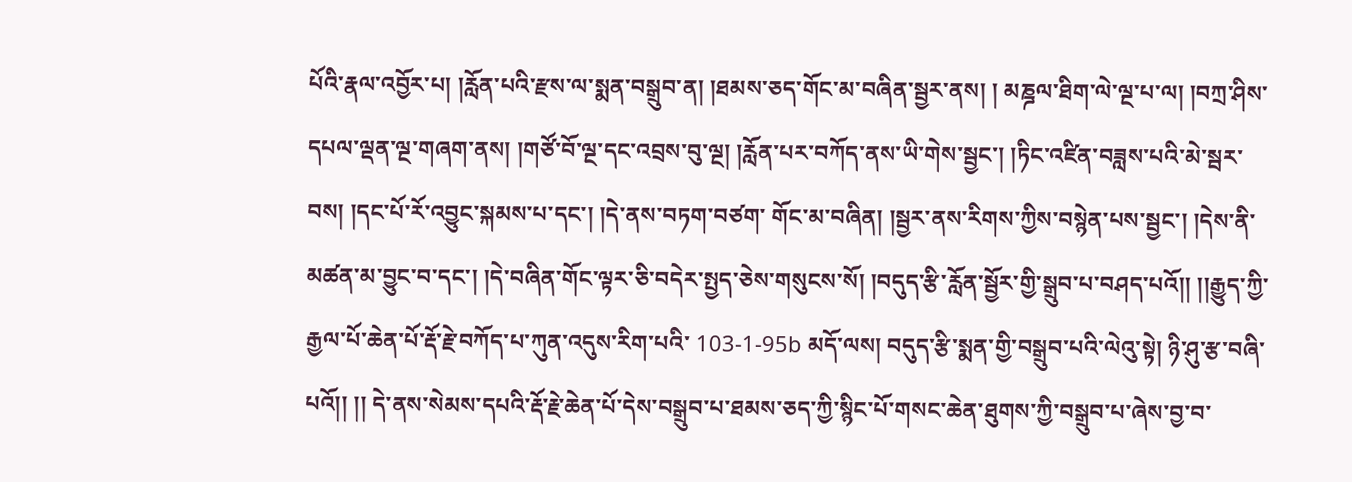པོའི་རྣལ་འབྱོར་པ། །རློན་པའི་རྫས་ལ་སྨན་བསྒྲུབ་ན། །ཐམས་ཅད་གོང་མ་བཞིན་སྦྱར་ནས། ། མཎྜལ་ཐིག་ལེ་ལྔ་པ་ལ། །བཀྲ་ཤིས་དཔལ་ལྡན་ལྔ་གཞག་ནས། །གཙོ་བོ་ལྔ་དང་འབྲས་བུ་ལྔ། །རློན་པར་བཀོད་ནས་ཡི་གེས་སྦྱང་། །ཏིང་འཛིན་བཟླས་པའི་མེ་སྦར་བས། །དང་པོ་རོ་འབྱུང་སྐམས་པ་དང་། །དེ་ནས་བཏག་བཙག་ གོང་མ་བཞིན། །སྦྱར་ནས་རིགས་ཀྱིས་བསྙེན་པས་སྦྱང་། །དེས་ནི་མཚན་མ་བྱུང་བ་དང་། །དེ་བཞིན་གོང་ལྟར་ཅི་བདེར་སྤྱད་ཅེས་གསུངས་སོ། །བདུད་རྩི་རློན་སྦྱོར་གྱི་སྒྲུབ་པ་བཤད་པའོ།། །།རྒྱུད་ཀྱི་རྒྱལ་པོ་ཆེན་པོ་རྡོ་རྗེ་བཀོད་པ་ཀུན་འདུས་རིག་པའི་ 103-1-95b མདོ་ལས། བདུད་རྩི་སྨན་གྱི་བསྒྲུབ་པའི་ལེའུ་སྟེ། ཉི་ཤུ་རྩ་བཞི་པའོ།། །། དེ་ནས་སེམས་དཔའི་རྡོ་རྗེ་ཆེན་པོ་དེས་བསྒྲུབ་པ་ཐམས་ཅད་ཀྱི་སྙིང་པོ་གསང་ཆེན་ཐུགས་ཀྱི་བསྒྲུབ་པ་ཞེས་བྱ་བ་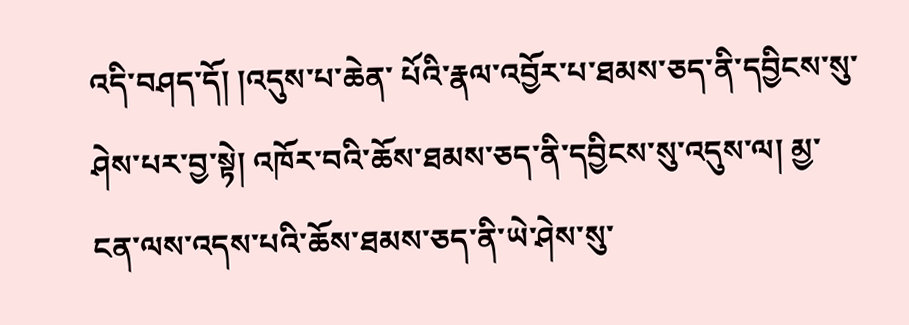འདི་བཤད་དོ། །འདུས་པ་ཆེན་ པོའི་རྣལ་འབྱོར་པ་ཐམས་ཅད་ནི་དབྱིངས་སུ་ཤེས་པར་བྱ་སྟེ། འཁོར་བའི་ཆོས་ཐམས་ཅད་ནི་དབྱིངས་སུ་འདུས་ལ། མྱ་ངན་ལས་འདས་པའི་ཆོས་ཐམས་ཅད་ནི་ཡེ་ཤེས་སུ་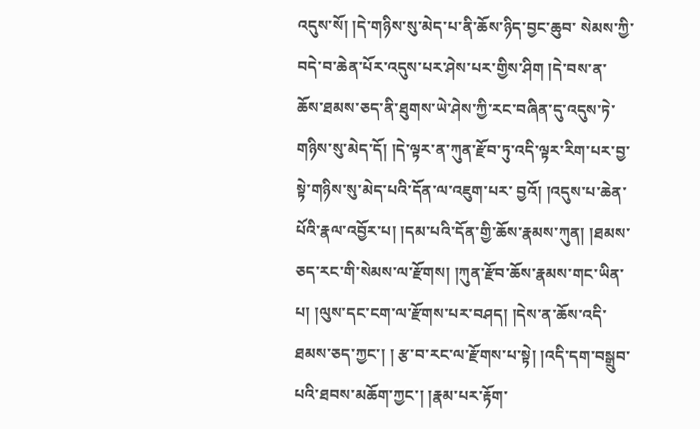འདུས་སོ། །དེ་གཉིས་སུ་མེད་པ་ནི་ཆོས་ཉིད་བྱང་ཆུབ་ སེམས་ཀྱི་བདེ་བ་ཆེན་པོར་འདུས་པར་ཤེས་པར་གྱིས་ཤིག །དེ་བས་ན་ཆོས་ཐམས་ཅད་ནི་ཐུགས་ཡེ་ཤེས་ཀྱི་རང་བཞིན་དུ་འདུས་ཏེ་གཉིས་སུ་མེད་དོ། །དེ་ལྟར་ན་ཀུན་རྫོབ་ཏུ་འདི་ལྟར་རིག་པར་བྱ་སྟེ་གཉིས་སུ་མེད་པའི་དོན་ལ་འཇུག་པར་ བྱའོ། །འདུས་པ་ཆེན་པོའི་རྣལ་འབྱོར་པ། །དམ་པའི་དོན་གྱི་ཆོས་རྣམས་ཀུན། །ཐམས་ཅད་རང་གི་སེམས་ལ་རྫོགས། །ཀུན་རྫོབ་ཆོས་རྣམས་གང་ཡིན་པ། །ལུས་དང་ངག་ལ་རྫོགས་པར་བཤད། །དེས་ན་ཆོས་འདི་ཐམས་ཅད་ཀྱང་། ། རྩ་བ་རང་ལ་རྫོགས་པ་སྟེ། །འདི་དག་བསྒྲུབ་པའི་ཐབས་མཆོག་ཀྱང་། །རྣམ་པར་རྟོག་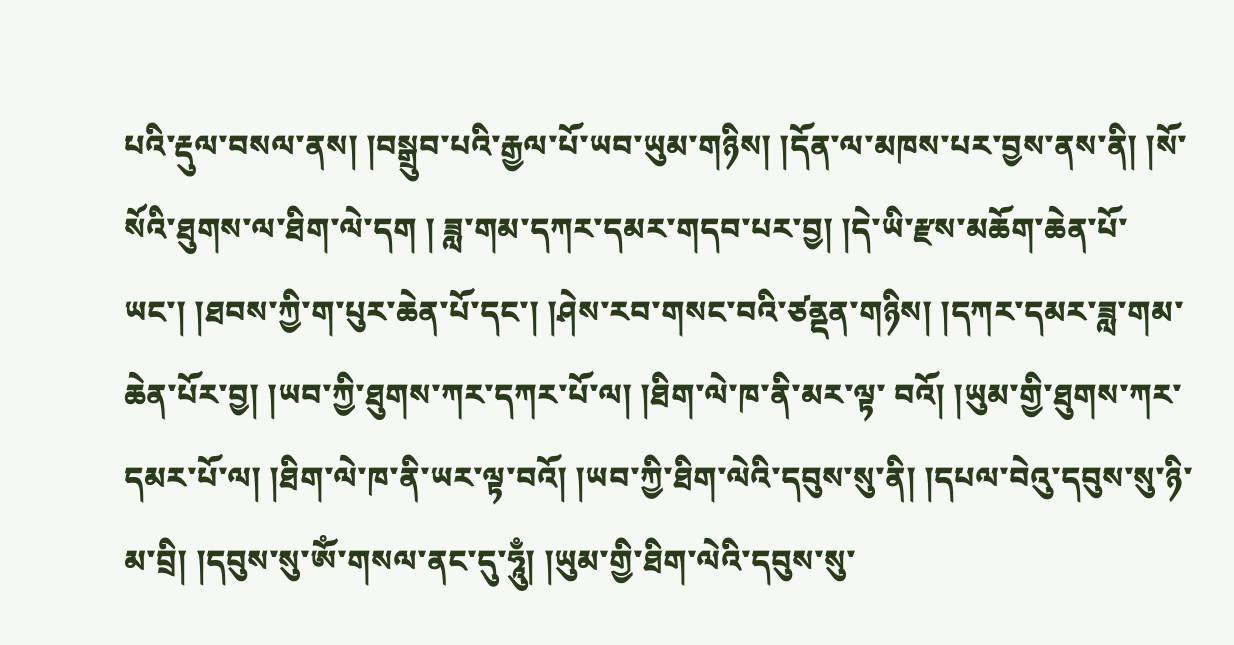པའི་རྡུལ་བསལ་ནས། །བསྒྲུབ་པའི་རྒྱལ་པོ་ཡབ་ཡུམ་གཉིས། །དོན་ལ་མཁས་པར་བྱས་ནས་ནི། །སོ་སོའི་ཐུགས་ལ་ཐིག་ལེ་དག ། ཟླ་གམ་དཀར་དམར་གདབ་པར་བྱ། །དེ་ཡི་རྫས་མཆོག་ཆེན་པོ་ཡང་། །ཐབས་ཀྱི་ག་པུར་ཆེན་པོ་དང་། །ཤེས་རབ་གསང་བའི་ཙནྡན་གཉིས། །དཀར་དམར་ཟླ་གམ་ཆེན་པོར་བྱ། །ཡབ་ཀྱི་ཐུགས་ཀར་དཀར་པོ་ལ། །ཐིག་ལེ་ཁ་ནི་མར་ལྟ་ བའོ། །ཡུམ་གྱི་ཐུགས་ཀར་དམར་པོ་ལ། །ཐིག་ལེ་ཁ་ནི་ཡར་ལྟ་བའོ། །ཡབ་ཀྱི་ཐིག་ལེའི་དབུས་སུ་ནི། །དཔལ་བེའུ་དབུས་སུ་ཉི་མ་བྲི། །དབུས་སུ་ཨོཾ་གསལ་ནང་དུ་ཧཱུྃ། །ཡུམ་གྱི་ཐིག་ལེའི་དབུས་སུ་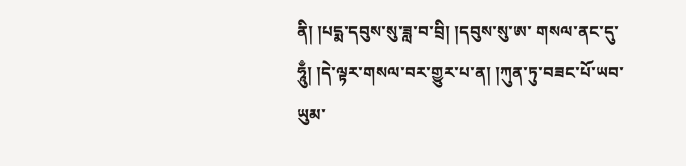ནི། །པདྨ་དབུས་སུ་ཟླ་བ་བྲི། །དབུས་སུ་ཨ་ གསལ་ནང་དུ་ཧཱུྃ། །དེ་ལྟར་གསལ་བར་གྱུར་པ་ན། །ཀུན་ཏུ་བཟང་པོ་ཡབ་ཡུམ་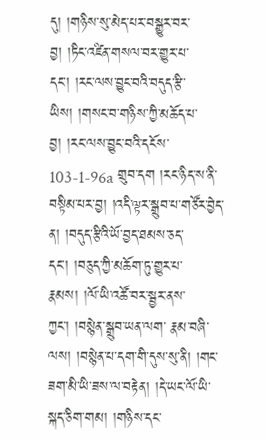དུ། །གཉིས་སུ་མེད་པར་བསྒྱུར་བར་བྱ། །ཏིང་འཛིན་གསལ་བར་གྱུར་པ་དང་། །རང་ལས་བྱུང་བའི་བདུད་རྩི་ཡིས། །གསང་བ་གཉིས་ཀྱི་མཆོད་པ་བྱ། །རང་ལས་བྱུང་བའི་དངོས་ 103-1-96a གྲུབ་དག །རང་ཉིད་ས་ནི་བསྟིམ་པར་བྱ། །འདི་ལྟར་སྒྲུབ་པ་གཙོར་བྱེད་ན། །བདུད་རྩིའི་ཡོ་བྱད་ཐམས་ཅད་དང་། །བཅུད་ཀྱི་མཆོག་ཏུ་གྱུར་པ་རྣམས། །ལོ་ཡི་འཚོ་བར་སྦྱར་ནས་ཀྱང་། །བསྙེན་སྒྲུབ་ཡན་ལག་ རྣམ་བཞི་ལས། །བསྙེན་པ་དག་གི་དུས་སུ་ནི། །གང་ཟག་མི་ཡི་ཟས་ལ་བརྟེན། །དེ་ཡང་ལོ་ཡི་སྐད་ཅིག་གམ། །གཉིས་དང་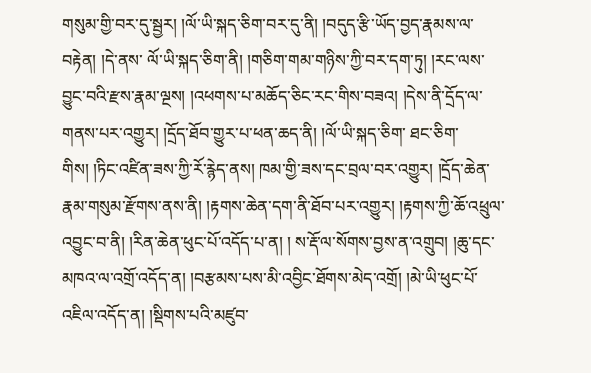གསུམ་གྱི་བར་དུ་སྦྱར། །ལོ་ཡི་སྐད་ཅིག་བར་དུ་ནི། །བདུད་རྩི་ཡོད་བྱད་རྣམས་ལ་བརྟེན། །དེ་ནས་ ལོ་ཡི་སྐད་ཅིག་ནི། །གཅིག་གམ་གཉིས་ཀྱི་བར་དག་ཏུ། །རང་ལས་བྱུང་བའི་རྫས་རྣམ་ལྔས། །འཕགས་པ་མཆོད་ཅིང་རང་གིས་བཟའ། །དེས་ནི་དྲོད་ལ་གནས་པར་འགྱུར། །དྲོད་ཐོབ་གྱུར་པ་ཕན་ཆད་ནི། །ལོ་ཡི་སྐད་ཅིག་ ཐང་ཅིག་གིས། །ཏིང་འཛིན་ཟས་ཀྱི་རོ་རྙེད་ནས། ཁམ་གྱི་ཟས་དང་བྲལ་བར་འགྱུར། །དྲོད་ཆེན་རྣམ་གསུམ་རྫོགས་ནས་ནི། །རྟགས་ཆེན་དག་ནི་ཐོབ་པར་འགྱུར། །རྟགས་ཀྱི་ཆོ་འཕྲུལ་འབྱུང་བ་ནི། །རིན་ཆེན་ཕུང་པོ་འདོད་པ་ན། ། ས་རྡོ་ལ་སོགས་བྱས་ན་འགྲུབ། །ཆུ་དང་མཁའ་ལ་འགྲོ་འདོད་ན། །བརྩམས་པས་མི་འབྱིང་ཐོགས་མེད་འགྲོ། །མེ་ཡི་ཕུང་པོ་འཇིལ་འདོད་ན། །སྡིགས་པའི་མཛུབ་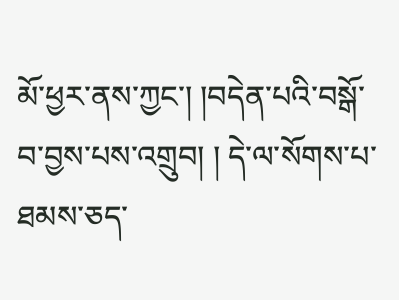མོ་ཕྱར་ནས་ཀྱང་། །བདེན་པའི་བསྒོ་བ་བྱས་པས་འགྲུབ། ། དེ་ལ་སོགས་པ་ཐམས་ཅད་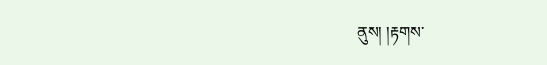ནུས། །རྟགས་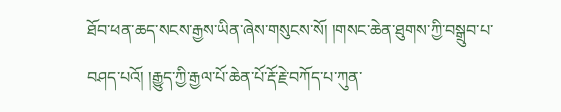ཐོབ་ཕན་ཆད་སངས་རྒྱས་ཡིན་ཞེས་གསུངས་སོ། །གསང་ཆེན་ཐུགས་ཀྱི་བསྒྲུབ་པ་བཤད་པའོ། །རྒྱུད་ཀྱི་རྒྱལ་པོ་ཆེན་པོ་རྡོ་རྗེ་བཀོད་པ་ཀུན་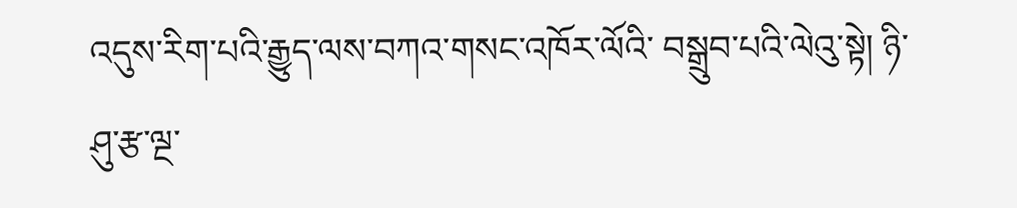འདུས་རིག་པའི་རྒྱུད་ལས་བཀའ་གསང་འཁོར་ལོའི་ བསྒྲུབ་པའི་ལེའུ་སྟེ། ཉི་ཤུ་རྩ་ལྔ་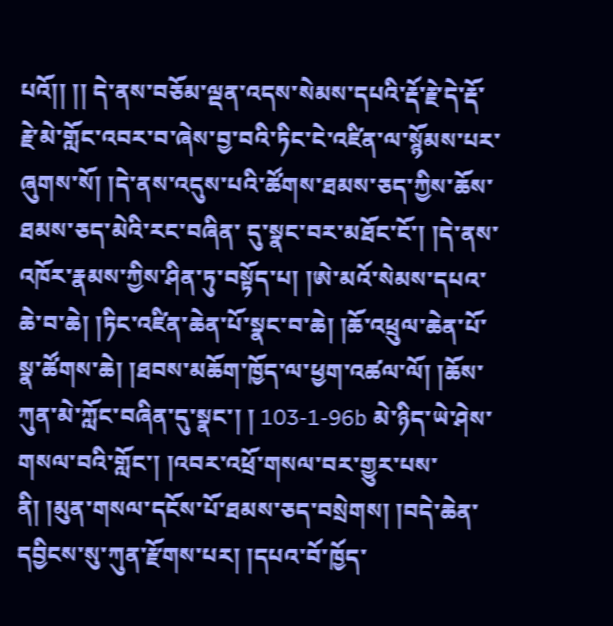པའོ།། །། དེ་ནས་བཅོམ་ལྡན་འདས་སེམས་དཔའི་རྡོ་རྗེ་དེ་རྡོ་རྗེ་མེ་གློང་འབར་བ་ཞེས་བྱ་བའི་ཏིང་ངེ་འཛིན་ལ་སྙོམས་པར་ཞུགས་སོ། །དེ་ནས་འདུས་པའི་ཚོགས་ཐམས་ཅད་ཀྱིས་ཆོས་ཐམས་ཅད་མེའི་རང་བཞིན་ དུ་སྣང་བར་མཐོང་ངོ་། །དེ་ནས་འཁོར་རྣམས་ཀྱིས་ཤིན་ཏུ་བསྟོད་པ། །ཨེ་མའོ་སེམས་དཔའ་ཆེ་བ་ཆེ། །ཏིང་འཛིན་ཆེན་པོ་སྣང་བ་ཆེ། །ཆོ་འཕྲུལ་ཆེན་པོ་སྣ་ཚོགས་ཆེ། །ཐབས་མཆོག་ཁྱོད་ལ་ཕྱག་འཚལ་ལོ། །ཆོས་ཀུན་མེ་ཀློང་བཞིན་དུ་སྣང་། ། 103-1-96b མེ་ཉིད་ཡེ་ཤེས་གསལ་བའི་གློང་། །འབར་འཕྲོ་གསལ་བར་གྱུར་པས་ནི། །མུན་གསལ་དངོས་པོ་ཐམས་ཅད་བསྲེགས། །བདེ་ཆེན་དབྱིངས་སུ་ཀུན་རྫོགས་པར། །དཔའ་བོ་ཁྱོད་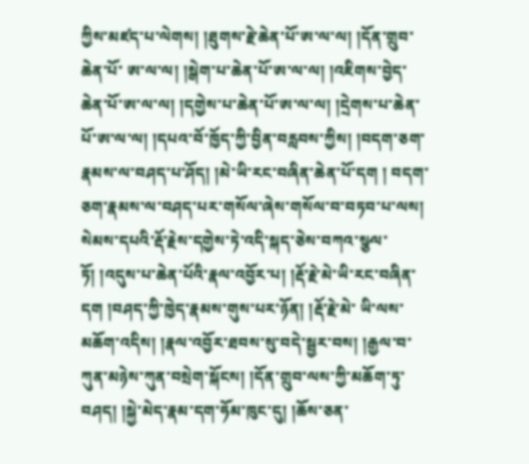ཀྱིས་མཛད་པ་ལེགས། །ཐུགས་རྗེ་ཆེན་པོ་ཨ་ལ་ལ། །དོན་གྲུབ་ཆེན་པོ་ ཨ་ལ་ལ། །སྒེག་པ་ཆེན་པོ་ཨ་ལ་ལ། །འཇིགས་བྱེད་ཆེན་པོ་ཨ་ལ་ལ། །དགྱེས་པ་ཆེན་པོ་ཨ་ལ་ལ། །དྲེགས་པ་ཆེན་པོ་ཨ་ལ་ལ། །དཔའ་བོ་ཁྱོད་ཀྱི་བྱིན་བརླབས་ཀྱིས། །བདག་ཅག་རྣམས་ལ་བཤད་པ་ཤོད། །མེ་ཡི་རང་བཞིན་ཆེན་པོ་དག ། བདག་ཅག་རྣམས་ལ་བཤད་པར་གསོལ་ཞེས་གསོལ་བ་བཏབ་པ་ལས། སེམས་དཔའི་རྡོ་རྗེས་དགྱེས་ཏེ་འདི་སྐད་ཅེས་བཀའ་སྩལ་ཏོ། །འདུས་པ་ཆེན་པོའི་རྣལ་འབྱོར་པ། །རྡོ་རྗེ་མེ་ཡི་རང་བཞིན་དག །བཤད་ཀྱི་ཁྱེད་རྣམས་གུས་པར་ཉོན། །རྡོ་རྗེ་མེ་ ཡི་ལས་མཆོག་འདིས། །རྣལ་འབྱོར་ཐབས་སུ་བདེ་སྦྱར་བས། །རྒྱལ་བ་ཀུན་མཉེས་ཀུན་བསྲེག་སྐོངས། །དོན་གྲུབ་ལས་ཀྱི་མཆོག་ཏུ་བཤད། །སྐྱེ་མེད་རྣམ་དག་ཧོམ་ཁུང་དུ། །ཆོས་ཅན་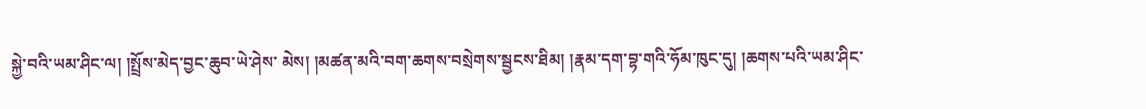སྐྱེ་བའི་ཡམ་ཤིང་ལ། །སྤྲོས་མེད་བྱང་ཆུབ་ཡེ་ཤེས་ མེས། །མཚན་མའི་བག་ཆགས་བསྲེགས་སྦྱངས་ཐིམ། །རྣམ་དག་བྷ་གའི་ཧོམ་ཁུང་དུ། །ཆགས་པའི་ཡམ་ཤིང་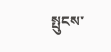སྤུངས་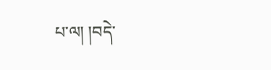པ་ལ། །བདེ་